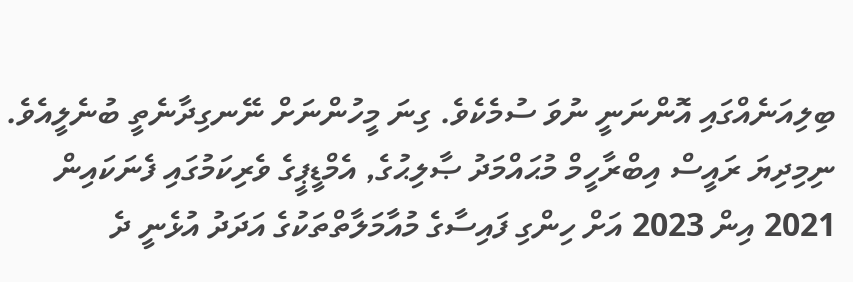ބިލިއަނެއްގައި އޮންނަނީ ނުވަ ސުމެކެވެ. ގިނަ މީހުންނަށް ނޭނގިދާނެތީ ބުނެލީއެވެ.
ނިމިދިޔަ ރައީސް އިބްރާހީމް މުޙައްމަދު ޞާލިޙުގެ, އެމްޑީޕީގެ ވެރިކަމުގައި ފެނަކައިން 2021 އިން 2023 އަށް ހިންގި ފައިސާގެ މުއާމަލާތްތަކުގެ އަދަދު އުޅެނީ ދެ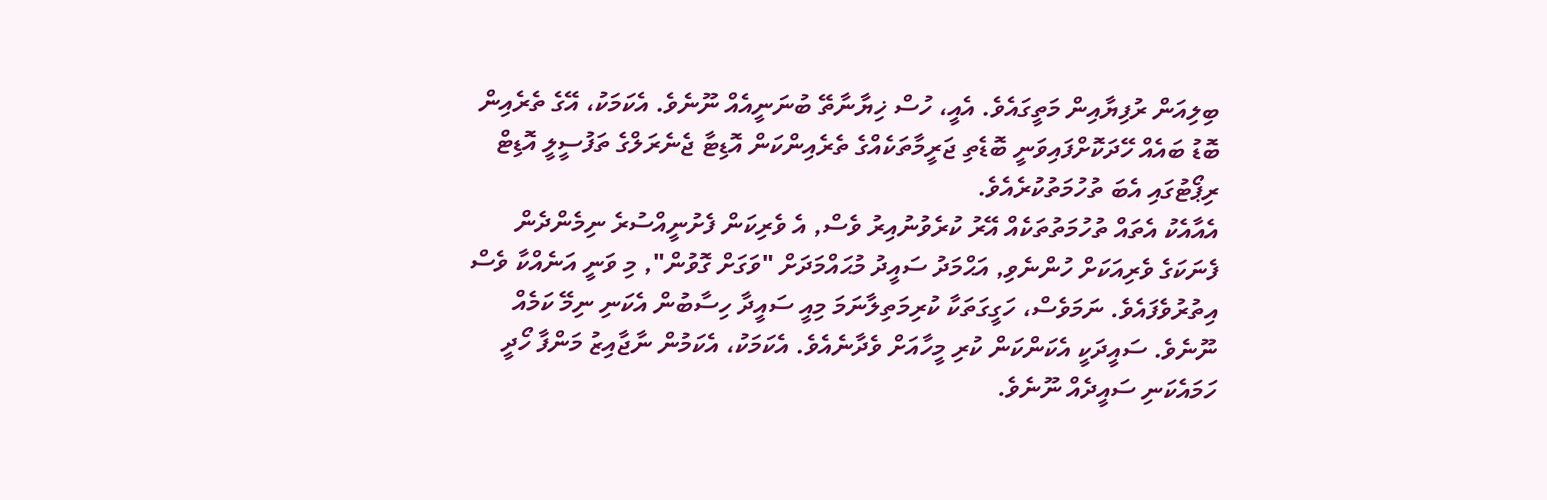ބިލިއަން ރުފިޔާއިން މަތީގައެވެ. އެއީ، ހުސް ޚިޔާނާތޭ ބުނަނީއެއް ނޫނެވެ. އެކަމަކު، އޭގެ ތެރެއިން ބޮޑު ބައެއް ހޭދަކޮށްފައިވަނީ ބޮޑެތި ޖަރީމާތަކެއްގެ ތެރެއިންކަން އޮޑިޓާ ޖެނެރަލްގެ ތަފުސީލީ އޮޑިޓް ރިޕޯޓުގައި އެބަ ތުހުމަތުކުރެއެވެ.
އެއާއެކު އެތައް ތުހުމަތުތަކެއް އޭރު ކުރެވުނުއިރު ވެސް, އެ ވެރިކަން ފެށުނީއްސުރެ ނިމެންދެން ފެނަކަގެ ވެރިއަކަށް ހުންނެވި, އަޙްމަދު ސައީދު މުޙައްމަދަށް "ވަގަށް ގޮވުން", މި ވަނީ އަނެއްކާ ވެސް އިތުރުވެފައެވެ. ނަމަވެސް، ހަގީގަތަކާ ކުރިމަތިލާނަމަ މިއީ ސައީދާ ހިސާބުން އެކަނި ނިމޭ ކަމެއް ނޫނެވެ. ސައީދަކީ އެކަންކަން ކުރި މީހާއަށް ވެދާނެއެވެ. އެކަމަކު، އެކަމުން ނާޖާއިޒު މަންފާ ހޯދީ ހަމައެކަނި ސައީދެއް ނޫނެވެ.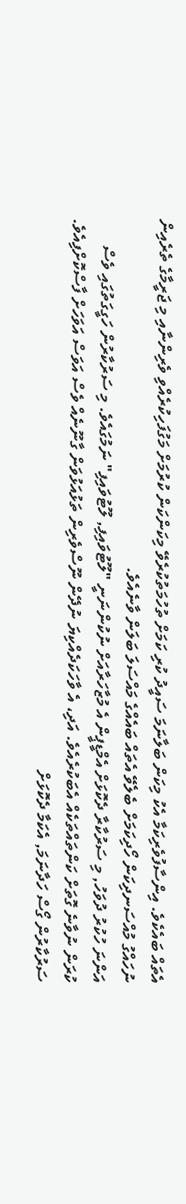އެތައް ބައެކެވެ. އިންސާފުވެރިކަމާ އެކު މިކަން ބަލާނަމަ ސައީދު ކުރި ކަމަށް ތުހުމަތުކުރެވޭ މިކަންކަން ކުރުމަށް މަގުފަހިކުރެއްވި ވެރިންނާއި މި ޖަރީމާގެ ތެރެއިން ނުހައްގު މުއްސަނދިކަން ހޯދިކަމަށް ބެލެވޭ އެތައް ބައެއްގެ މައްސަލަ ބަލަން ވާނެއެވެ.
އަންނަ ހުކުރު ދުވަހު, މި ސަރުކާރާ ދެކޮޅަށް އެމްޑީޕީން އެ މުޒާހަރާއަށް ނުކުންނަނީ "ލޫޓުވައިފި, ލޫޓުވައިފި" ނަމުގައެވެ. މި ސަރުކާރުން ހަގީގަތުގައި ވެސް ކުރަން ނުވާނެ ގޮތަށް ކަންތައްތަކެއް އެބަކުރެއެވެ. އަދި، އެ ވާހަކަދެއްކިޔަ ނުދޭން ނޫސްވެރިން ތަޅުއަޅުވަން ގާނޫނެއް ވެސް އަވަސް އަވަހަށް ފާސްކޮށްފިއެވެ. ސަރުކާރުން ގޯސް ހަދާނަމަ, އެކަމާ ދެކޮޅަށް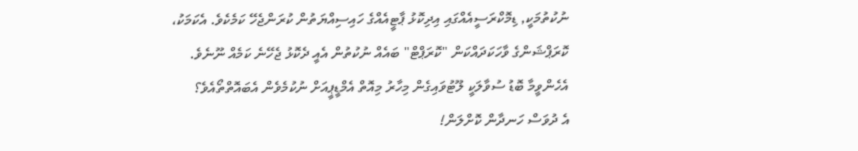ނުކުތުމަކީ, ޑިމޮކްރަސީއެއްގައި އިދިކޮޅު ޕާޓީއެއްގެ ހައިސިއްޔަތުން ކުރަންޖެހޭ ކަމެކެވެ. އެކަމަކު، ކޮރަޕްޝަންގެ ވާހަކަދައްކަން "ކޮރަޕްޓް" ބައެއް ނުކުތުން އެއީ ދެކޮޅު ޖެހޭނެ ކަމެއް ނޫނެވެ. އެހެންވީމާ ބޮޑު ސުވާލަކީ ލޫޓުވައިގެން މިހާރު މިއޮތް އެމްޑީޕީއަށް ނުކުމެވެން އެބައޮތްތޯއެވެ؟
އެ ދުވަސް ހަނދާން ކޮށްލަން!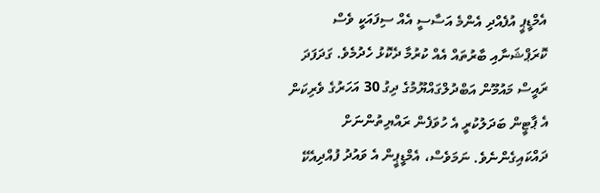އެމްޑީޕީ އުފެއްދި އެންމެ އަސާސީ އެއް ސިފައަކީ ވެސް ކޮރަޕްޝަނާއި ބާރުތައް އެއް ކުރުމާ ދެކޮޅު ހެދުމެވެ. ގަދަފަދަ ރައީސް މައުމޫން އަބްދުލްގައްޔޫމުގެ ދިގު 30 އަހަރުގެ ވެރިކަން އެ ޕާޓީން ބަދަލުކުރީ އެ ހުވަފެން ރައްޔިތުންނަށް ދައްކައިގެންނެވެ. ނަމަވެސް، އެމްޑީޕީން އެ ވައުދު ފުއްދިއެކޭ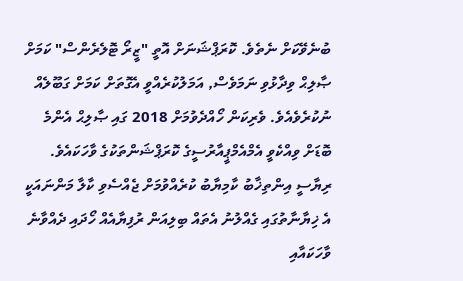ބުނެވޭކަށް ނެތެވެ. ކޮރަޕްޝަނަށް އޮތީ "ޒީރޯ ޓޮލެރެންސް" ކަމަށް ޞާލިޙް ވިދާޅުވި ނަމަވެސް, އަމަލުކުރެއްވީ އެގޮތަށް ކަމަށް ގަބޫލެއް ނުކުރެވެއެވެ. ވެރިކަން ހޯއްދެވުމަށް 2018 ގައި ޞާލިޙް އެންމެ ބޮޑަށް ވިއްކެވީ އެމްއެމްޕީއާރުސީގެ ކޮރަޕްޝަންތަކުގެ ވާހަކައެވެ. ރިޔާސީ އިންތިޚާބު ކާމިޔާބު ކުރެއްވުމަށް ޖެއްސެވި ކާލާ މަންނައަކީ އެ ޚިޔާނާތުގައި ގެއްލުނު އެތައް ބިލިއަން ރުފިޔާއެއް ހޯދައި ދެއްވާނެ ވާހަކައާއި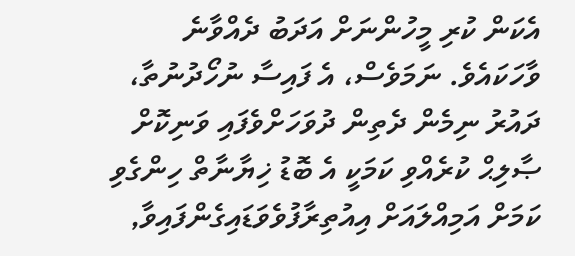އެކަން ކުރި މީހުންނަށް އަދަބު ދެއްވާނެ ވާހަކައެވެ. ނަމަވެސް، އެ ފައިސާ ނުހޯދުނުތާ، ދައުރު ނިމެން ދެތިން ދުވަހަށްވެފައި ވަނިކޮށް ޞާލިޙް ކުރެއްވި ކަމަކީ އެ ބޮޑު ޚިޔާނާތް ހިންގެވި ކަމަށް އަމިއްލައަށް އިއުތިރާފުވެވަޑައިގެންފައިވާ,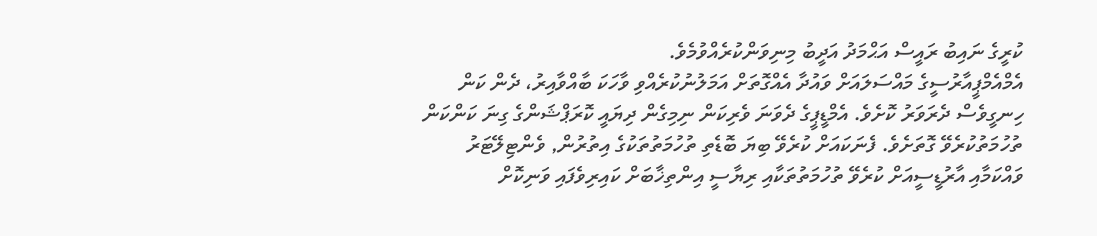ކުރީގެ ނައިބު ރައީސް އަޙްމަދު އަދީބު މިނިވަންކުރެއްވުމެވެ.
އެމްއެމްޕީއާރުސީގެ މައްސަލައަށް ވައުދާ އެއްގޮތަށް އަމަލުނުކުރެއްވި ވާހަކަ ބާއްވާއިރު، ދެން ކަން ހިނގީވެސް ދެރަވަރު ކޮށެވެ. އެމްޑީޕީގެ ދެވަނަ ވެރިކަން ނިމިގެން ދިޔައީ ކޮރަޕްޝަންގެ ގިނަ ކަންކަން ތުހުމަތުކުރެވޭ ގޮތަށެވެ. ފެނަކައަށް ކުރެވޭ ބިޔަ ބޮޑެތި ތުހުމަތުތަކުގެ އިތުރުން, ވެންޓިލޭޓަރު ވައްކަމާއި އާރުޑީސީއަށް ކުރެވޭ ތުހުމަތުތަކާއި ރިޔާސީ އިންތިޚާބަށް ކައިރިވެފައި ވަނިކޮށް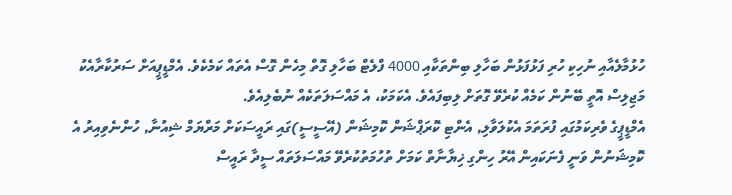ހުޅުމާލެއާއި ނުހިކި ހުރި ފަޅުފަޅުން ބަހާލި ބިންތަކާއި 4000 ފްލެޓް ބަހާލި ގޮތް މިހެން ގޮސް އެތައް ކަމެކެވެ. އެމްޑީޕީއަށް ސަރުކާރާއެކު މަޖިލިސް އޮތީ ބޭނުން ކަމެއް ކުރެވޭ ގޮތަށް ލިބިފައެވެ. އެކަމަކު، އެ މައްސަލަތަކެއް ނުބެލިއެވެ.
އެމްޑީޕީގެ ވެރިކަމުގައި ފުރަތަމަ އެކުލަވާލި, އެންޓި ކޮރަޕްޝަން ކޮމިޝަން (އޭސީސީ)ގައި ރައީސަކަށް މަރްޔަމް ޝިއުނާ, ހުންނެވިއިރު އެ ކޮމިޝަނުން ވަނީ ފެނަކައިން އޭރު ހިންގި ޚިޔާނާތް ކަމަށް ތުހުމަތުކުރެވޭ މައްސަލަތައް ސީދާ ރައީސް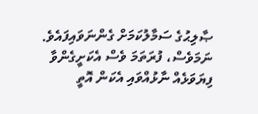ޞާލިޙުގެ ސަމާލުކަމަށް ގެންނަވައިފައެވެ. ނަމަވެސް، ފުރަތަމަ ވެސް އެކަށީގެންވާ ފިޔަވަޅެއް ނާޅުއްވައި އެކަން އޮތީ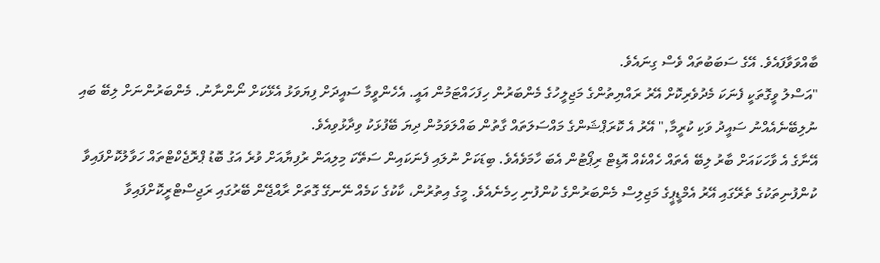ބާއްވަވާފައެވެ. އޭގެ ސަބަބުތައް ވެސް ގިނައެވެ.
"އަސްލު ވީގޮތަކީ ފެނަކަ މެދުވެރިކޮށް އޭރު ރައްޔިތުންގެ މަޖިލީހުގެ މެންބަރުން ހިފަހައްޓަމުން އައީ. އެހެންވީމާ ސައީދަށް ފިޔަވަޅު އެޅޭކަށް ނޯންނާނު. މެންބަރުންނަށް ލިބޭ ބައި ނުލިބޭނެއެއްނު ސައީދު ވަކި ކުރީމާ," އޭރު އެ ކޮރަޕްޝަންގެ މައްސަލަތައް ގާތުން ބައްލަވަމުން ދިޔަ ބޭފުޅަކު ވިދާޅުވިއެވެ.
އޭނާގެ އެ ވާހަކައަށް ބާރު ލިބޭ އެތައް ހެއްކެއް އޮޑިޓް ރިޕޯޓުން އެބަ ހާމަވެއެވެ. ބިޑަކަށް ނުލައި ފެނަކައިން ސަތޭކަ މިލިއަން ރުފިޔާއަށް ވުރެ އަގު ބޮޑު ޕްރޮޖެކްޓްތައް ހަވާލުކޮށްފައިވާ ކުންފުނިތަކުގެ ތެރޭގައި އޭރު އެމްޑީޕީގެ މަޖިލިސް މެންބަރުންގެ ކުންފުނި ހިމެނެއެވެ. މީގެ އިތުރުން، ކާކުގެ ކަމެއް ނޭނގޭ ގޮތަށް ރާއްޖޭން ބޭރުގައި ރަޖިސްޓްރީކޮށްފައިވާ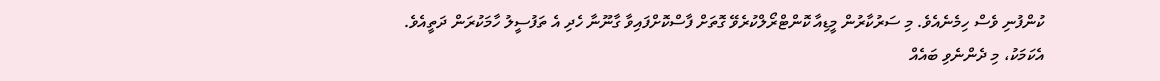ކުންފުނި ވެސް ހިމެނެއެވެ. މި ސަރުކާރުން މީޑިއާ ކޮންޓްރޯލްކުރެވޭ ގޮތަށް ފާސްކޮށްފައިވާ ގާނޫނާ ހެދި އެ ތަފުސީލު ހާމަކުރަން ދަތީއެވެ. އެކަމަކު، މި ދެންނެވި ބައެއް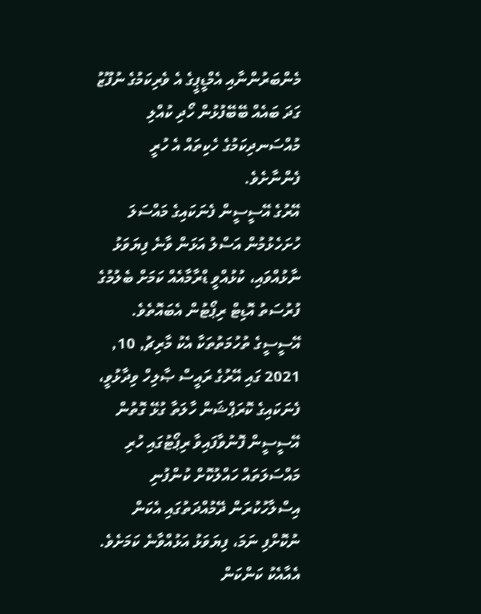މެންބަރުންނާއި އެމްޑީޕީގެ އެ ވެރިކަމުގެ ނުފޫޒު ގަދަ ބައެއް ބޭބޭފުޅުން ހޯދި ކުއްލި މުއްސަނދިކަމުގެ ހެކިތައް އެ ހުރީ ފެންނާށެވެ.
އޭރުގެ އޭސީސީން ފެނަކައިގެ މައްސަލަ ހުށަހެޅުމުން އަސްލު އަޅަން ވާނެ ފިޔަވަޅު ނާޅުއްވައި، ކުޅުއްވީ ޑްރާމާއެއް ކަމަށް ބެލުމުގެ ފުރުސަތު އޮޑިޓް ރިޕޯޓުން އެބައޮތެވެ. އޭސީސީގެ ތުހުމަތުތަކާ އެކު މާރިޗު, 10, 2021 ގައި އޭރުގެ ރައީސް ޞާލިހް ވިދާޅުވީ، ފެނަކައިގެ ކޮރަޕްޝަން ހާލަތާ ގުޅޭ ގޮތުން އޭސީސީން ފޮނުވާފައިވާ ރިޕޯޓުގައި ހުރި މައްސަލަތައް ހައްލުކޮށް ކުންފުނި އިސްލާހުކުރަން ދޭމުއްދަތުގައި އެކަން ނުކޮށްފި ނަމަ، ފިޔަވަޅު އަޅުއްވާނެ ކަމަށެވެ. އެއާއެކު ކަންކަން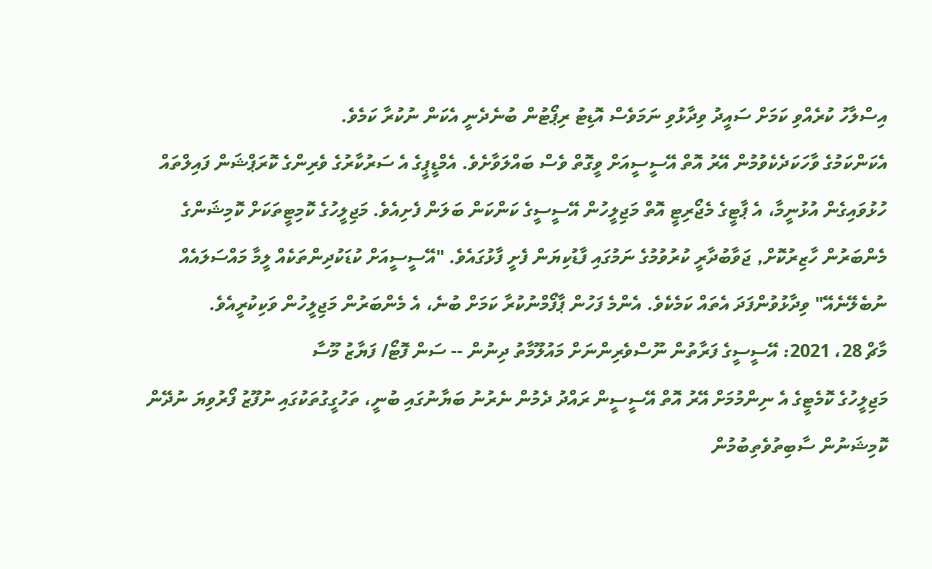އިސްލާހު ކުރެއްވި ކަމަށް ސައީދު ވިދާޅުވި ނަމަވެސް އޮޑިޓު ރިޕޯޓުން ބުނެދެނީ އެކަން ނުކުރާ ކަމެވެ.
އެކަންކަމުގެ ވާހަކަދެކެވުމުން އޭރު އޮތް އޭސީސީއަށް ވީގޮތް ވެސް ބައްލަވާށެވެ. އެމްޑީޕީގެ އެ ސަރުކާރުގެ ވެރިންގެ ކޮރަޕްޝަން ފައިލްތައް ހުޅުވައިގެން އުޅުނީމާ، އެ ޕާޓީގެ މެޖޯރިޓީ އޮތް މަޖިލީހުން އޭސީސީގެ ކަންކަން ބަލަން ފެށިއެވެ. މަޖިލީހުގެ ކޮމިޓީތަކަށް ކޮމިޝަންގެ މެންބަރުން ހާޒިރުކޮށް, ޖަވާބުދާރީ ކުރުވުމުގެ ނަމުގައި ފާޑުކިޔަން ފެށީ ފާޅުގައެވެ. "އޭސީސީއަށް ކުޑަކުދިންތަކެއް ލީމާ މައްސަލައެއް ނުބެލޭނެއޭ" ވިދާޅުވުންފަދަ އެތައް ކަމެކެވެ. އެންމެ ފަހުން ޕާފޯމްނުކުރާ ކަމަށް ބުނެ، އެ މެންބަރުން މަޖިލީހުން ވަކިކުރީއެވެ.
މާޗް 28، 2021: އޭސީސީގެ ފަރާތުން ނޫސްވެރިންނަށް މައުލޫމާތު ދިނުން -- ސަން ފޮޓޯ/ ފަޔާޒު މޫސާ
މަޖިލީހުގެ ކޮމެޓީގެ އެ ނިންމުމަށް އޭރު އޮތް އޭސީސީން ރައްދު ދެމުން ނެރުނު ބަޔާނުގައި ބުނީ، ތަހުގީގުތަކުގައި ނުފޫޒު ފޯރުވިޔަ ނުދޭން ކޮމިޝަނުން ސާބިތުވެތިބުމުން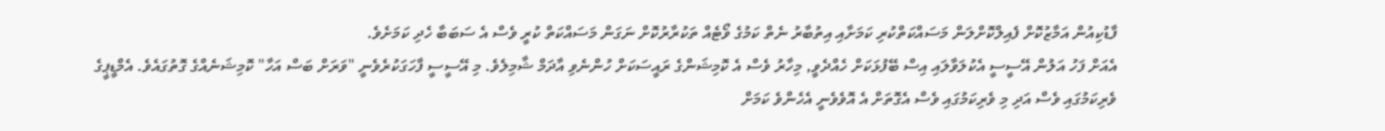ފާޑުކިއުން އަމާޒުކޮށް ފެއިލްކޮށްލަން މަސައްކަތްކުރި ކަމަށާއި އިތުބާރު ނެތް ކަމުގެ ވޯޓެއް ތަކުރާރުކޮށް ނަގަން މަސައްކަތް ކުރީ ވެސް އެ ސަބަބާ ހެދި ކަމަށެވެ.
އެއަށް ފަހު އަލުން އޭސީސީ އެކުލަވާލައި އިސް ބޭފުޅަކަށް ހެއްދެވީ, މިހާރު ވެސް އެ ކޮމިޝަންގެ ރައީސަކަށް ހުންނެވި އާދަމް ޝާމިލެވެ. މި އޭސީސީ ފާހަގަކުރެވެނީ "ވަރަށް ބަސް އަހާ" ކޮމިޝަނެއްގެ ގޮތުގައެވެ. އެމްޑީޕީގެ ވެރިކަމުގައި ވެސް އަދި މި ވެރިކަމުގައި ވެސް އެގޮތަށް އެ އޮވެވެނީ އެހެންވެ ކަމަށް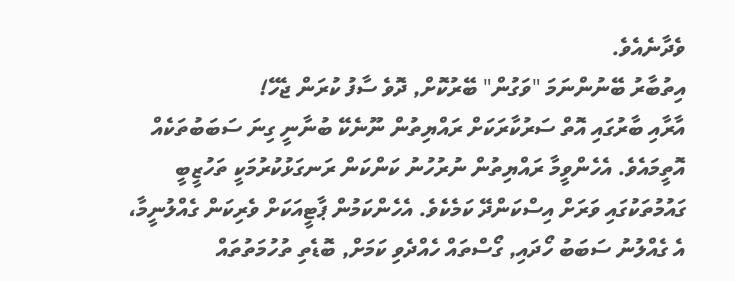ވެދާނެއެވެ.
އިތުބާރު ބޭނުންނަމަ "ވަގުން" ބޭރުކޮށް, ދޮވެ ސާފު ކުރަން ޖެހޭ!
އާރާއި ބާރުގައި އޮތް ސަރުކާރަކަށް ރައްޔިތުން ނޫނެކޭ ބުނާނީ ގިނަ ސަބަބުތަކެއް އޮތީމައެވެ. އެހެންވީމާ ރައްޔިތުން ނުރުހުނު ކަންކަން ރަނގަޅުކުރުމަކީ ތަހުޒީބީ ގައުމުތަކުގައި ވަރަށް އިސްކަންދޭ ކަމެކެވެ. އެހެންކަމުން ޕާޓީއަކަށް ވެރިކަން ގެއްލުނީމާ، އެ ގެއްލުނު ސަބަބު ހޯދައި, ގޯސްތައް ހެއްދެވި ކަމަށް, ބޮޑެތި ތުހުމަތުތައް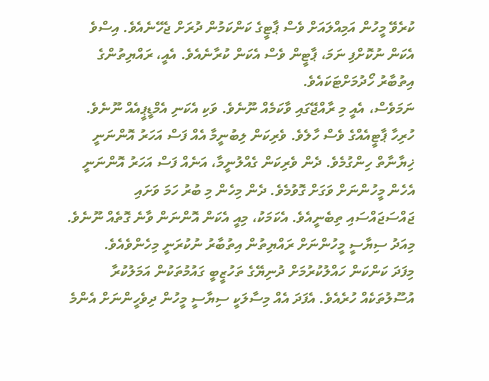ކުރެވޭ މީހުން އަމިއްލައަށް ވެސް ޕާޓީގެ ކަންކަމުން ދުރަށް ޖެހޭނެއެވެ. އިސްވެ އެކަން ނުކޮށްފި ނަމަ، ޕާޓީން ވެސް އެކަން ކުރާނެއެވެ. އެއީ، ރައްޔިތުންގެ އިތުބާރު ހޯދުމަށްޓަކައެވެ.
ނަމަވެސް، އެއީ މި ރާއްޖޭގައި ވާކަމެއް ނޫނެވެ. ވަކި އެކަނި އެމްޑީޕީއެއް ނޫނެވެ. ހުރިހާ ޕާޓީއެއްގެ ވެސް ހާލެވެ. ވެރިކަން ލިބުނީމާ އެއް ފަސް އަހަރު އޮންނަނީ ޚިޔާނާތް ހިންގުމެވެ. ދެން ވެރިކަން ގެއްލުނީމާ، އަނެއް ފަސް އަހަރު އޮންނަނީ އެހެން މީހުންނަށް ވަގަށް ގޮވުމެވެ. ދެން މިހެން މި ބުރު ހަމަ ވަށައި ޖައްސަޖައްސައި ތިބެނީއެވެ. އެކަމަކު، މިއީ އެކަން އޮންނަން ވާނެ ގޮތެއް ނޫނެވެ. މިއަދު ސިޔާސީ މީހުންނަށް ރައްޔިތުން އިތުބާރު ނުކުރަނީ މިހެންވެއެވެ.
މިފަދަ ކަންކަން ހައްލުކުރުމަށް ދުނިޔޭގެ ތަހުޒީބީ ގައުމުތަކުން އަމަލުކުރާ އުސޫލުތަކެއް ހުރެއެވެ. އެފަދަ އެއް މިސާލަކީ ސިޔާސީ މީހުން ދިވެހީންނަށް އެންމެ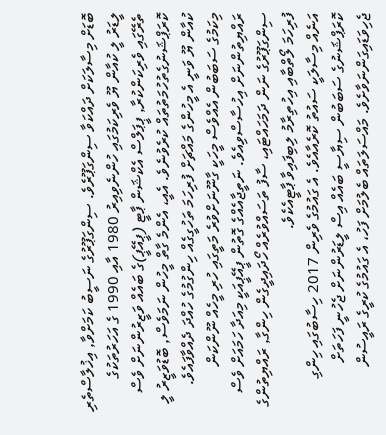ބޮޑަށް މިސާލަކަށް ދައްކަވާ ސިންގަޕޫރެވެ. ސިންގަޕޫރުގެ ނަސީބު ކަމަށްވާ, އިޚުލާސްތެރި ލީޑަރު ލީ ކުއާން ޔޫ ވެރިކަމުގައި ހުންނެވިއިރު 1980 އާއި 1990 ގެ އަހަރުތަކުގެ ތެރޭގައި ވެރިކަންކުރާ, ޕީޕަލްސް އެކްޝަން ޕާޓީ (ޕީއޭޕީ)ގެ ބައެއް ވަޒީރުންނަށް ވެސް ކޮރަޕްޝަނުގެތުހުމަތުތައް ކުރެވުނެވެ. އެއީ، އެންމެ ގާތް މީހުން ނަމަވެސް, ބޮޑުވަޒީރު ލީ ކުއާން ޔޫ ވަނީ އެ މީހުންގެ މައްޗަށް ފުރިހަމަ ތަހުގީގެއް ހިންގުމުގެ ހުއްދަ ދެއްވާފައެވެ. މިކަމުގެ ސަބަބުން އެއްވެސް މީހަކީ ގާނޫނަށްވުރެ މަތީގައި ހުރި މީހެއް ނޫންކަން ރައްޔިތުންނަށް އިހުސާސްވިއެވެ. ނަތީޖާއެއްގެ ގޮތުން ޕީއޭޕީއަކީ މިއަދާ ހަމައަށް ވެސް ސިންގަޕޫރުގެ ނަން ދަމަހައްޓައި، ސާފު ތަސައްވުރެއް ހޯދައިދީގެން ހިންގާ, ރައްޔިތުންގެ ފުރިހަމަ ލޯތްބާއި އިހުތިރާމު ލިބިފައިވާ ޕާޓީއެކެވެ.
އަނެއް މިސާލަކީ ސައުތު ކޮރެއާއެވެ. އެ ގައުމުގެ ވެރިން 2017 ހިސާބުގައި ހިންގި ކޮރަޕްޝަނުގެ ސަބަބުން ސިޔާސީ ބައެއް އިސް ލީޑަރުންނަށް ޖެހުނީ ފަހަތަށް ޖެހިވަޑައިގަންނަވާށެވެ. މައްސަލަތައް ބެލުމަށް ފަހު، އެ ގައުމުގެ ކުރީގެ ރައީސުން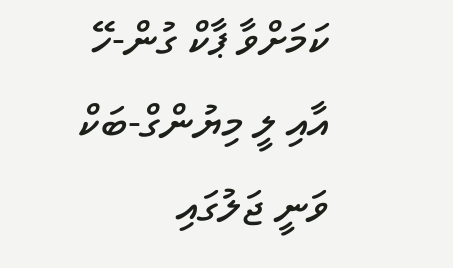ކަމަށްވާ ޕާކް ގުން-ހޭ އާއި ލީ މިޔުންގް-ބަކް ވަނީ ޖަލުގައި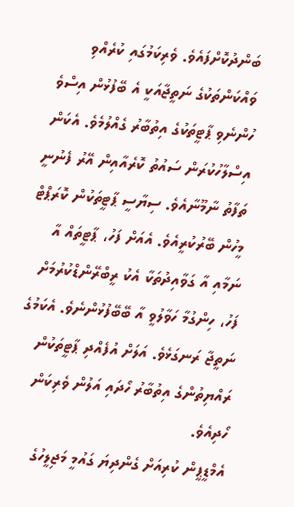ބަންދުކޮށްފައެވެ. ވެރިކަމުގައި ކުރެއްވި ވައްކަންތަކުގެ ނަތީޖާއަކީ އެ ބޭފުޅުން އިސްވެ ހުންނެވި ޕާޓީތަކުގެ އިތުބާރު ގެއްލުމެވެ. އެކަން އިސްލާހުކުރަން ސައުތު ކޮރެއާއިން އޭރު ފެނުނީ ތަފާތު ނާމޫނާއެވެ. ސިޔާސީ ޕާޓީތަކުން ކޮރަޕްޓް މީހުން ބޭރުކުރީއެވެ. އެއަށް ފަހު، ޕާޓީތައް އާ ނަމާއި އާ ގަވާއިދުތަކާ އެކު ރީބްރޭންޑްކުރުމަށް ފަހު، ހިންގުމާ ހަވާލުވީ އާ ބޭބޭފުޅުންނެވެ. އެކަމުގެ ނަތީޖާ ރަނގަޅެވެ. އަލަށް އުފެއްދި ޕާޓީތަކުން ރައްޔިތުންގެ އިތުބާރު ހޯދައި އަލުން ވެރިކަން ހޯދިއެވެ.
އެމްޑީޕީން ކުރިއަށް ގެންދިޔަ ގައުމީ މަޖިލީހުގެ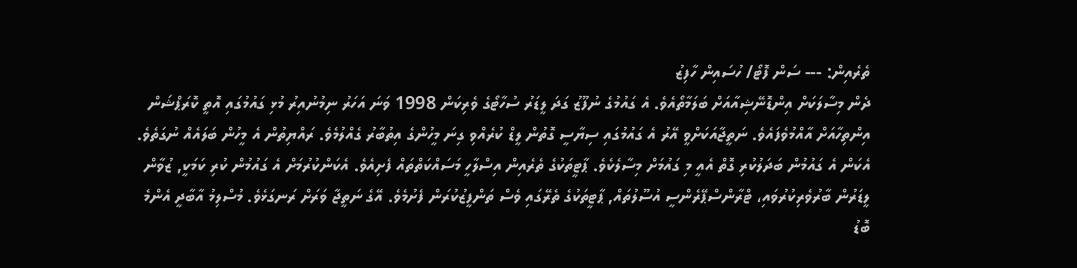ތެރެއިން: --- ސަން ފޮޓޯ/ ހުސައިން ހާފިޒު
ދެން މިސާލަކަށް އިންޑޮނޭޝިއާއަށް ބަލަމާތޯއެވެ. އެ ގައުމުގެ ނުފޫޒު ގަދަ ލީޑަރު ސުހާޓޯގެ ވެރިކަން 1998 ވަނަ އަހަރު ނިމުނުއިރު މުޅި ގައުމުގައި އޮތީ ކޮރަޕްޝަން އިންތިހާއަށް އާއްމުވެފައެވެ. ނަތީޖާއަކަށްވީ އޭރު އެ ގައުމުގައި ސިޔާސީ ގޮތުން ލީޑް ކުރެއްވި ގިނަ މީހުންގެ އިތުބާރު ގެއްލުމެވެ. ރައްޔިތުން އެ މީހުން ބަލައެއް ނުގަތެވެ. އެކަން އެ ގައުމުން ބަދަލުކުރި ގޮތް އެއީ މި ގައުމަށް މިސާލެކެވެ. ޕާޓީތަކުގެ ތެރެއިން އިސްލާހީ މަސައްކަތްތައް ފެށިއެވެ. އެކަންކުރުމަށް އެ ގައުމުން ކުރި ކަމަކީ, ޒުވާން ލީޑަރުން ބާރުވެރިކުރުވައި، ޓްރާންސްޕޭރެންސީ އުސޫލުތައް, ޕާޓީތަކުގެ ތެރޭގައި ވެސް ތަންފީޒުކުރަން ފެށުމެވެ. އޭގެ ނަތީޖާ ވަރަށް ރަނގަޅެވެ. މުސްލިމު އާބާދީ އެންމެ ބޮޑު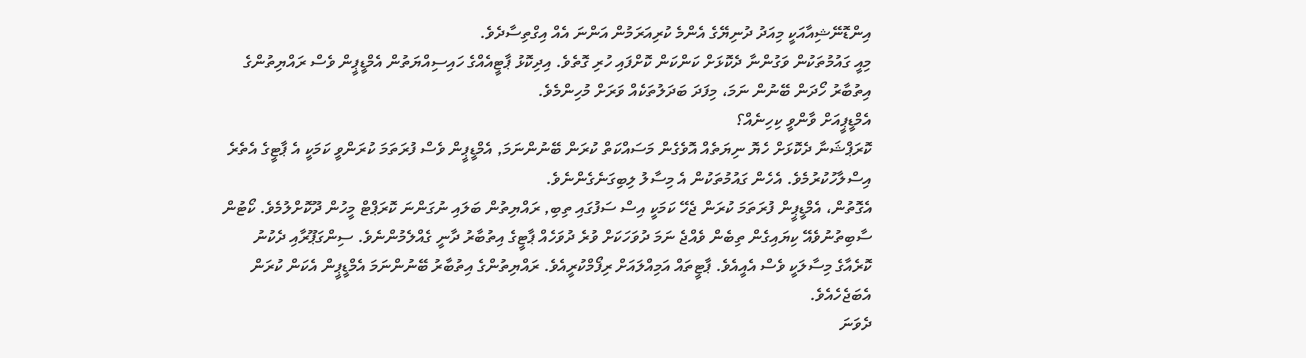އިންޑޮނޭޝިއާއަކީ މިއަދު ދުނިޔޭގެ އެންމެ ކުރިއަރަމުން އަންނަ އެއް އިގްތިސާދެވެ.
މިއީ ގައުމުތަކުން ވަގުންނާ ދެކޮޅަށް ކަންކަން ކޮށްފައި ހުރި ގޮތެވެ. އިދިކޮޅު ޕާޓީއެއްގެ ހައިސިއްޔަތުން އެމްޑީޕީން ވެސް ރައްޔިތުންގެ އިތުބާރު ހޯދަން ބޭނުން ނަމަ، މިފަދަ ބަދަލުތަކެއް ވަރަށް މުހިންމެވެ.
އެމްޑީޕީއަށް ވާންވީ ކިހިނެއް؟
ކޮރަޕްޝަނާ ދެކޮޅަށް ހެޔޮ ނިޔަތެއް އޮވެގެން މަސައްކަތް ކުރަން ބޭނުންނަމަ, އެމްޑީޕީން ވެސް ފުރަތަމަ ކުރަންވީ ކަމަކީ އެ ޕާޓީގެ އެތެރެ އިސްލާހުކުރުމެވެ. އެހެން ގައުމުތަކުން އެ މިސާލު ލިބިގަނެގެންނެވެ.
އެގޮތުން، އެމްޑީޕީން ފުރަތަމަ ކުރަން ޖެހޭ ކަމަކީ އިސް ސަފުގައި ތިބި, ރައްޔިތުން ބަލައި ނުގަންނަ ކޮރަޕްޓް މީހުން ދޫކޮށްލުމެވެ. ކޯޓުން ސާބިތުނުވެއޭ ކިޔައިގެން ތިބެން ވެއްޖެ ނަމަ ދުވަހަކަށް ވުރެ ދުވަހެއް ޕާޓީގެ އިތުބާރު ދާނީ ގެއްލެމުންނެވެ. ސިންގަޕޫރާއި ދެކުނު ކޮރެއާގެ މިސާލަކީ ވެސް އެއީއެވެ. ޕާޓީތައް އަމިއްލައަށް ރިފޯމްކުރީއެވެ. ރައްޔިތުންގެ އިތުބާރު ބޭނުންނަމަ އެމްޑީޕީން އެކަން ކުރަން އެބަޖެހެއެވެ.
ދެވަނަ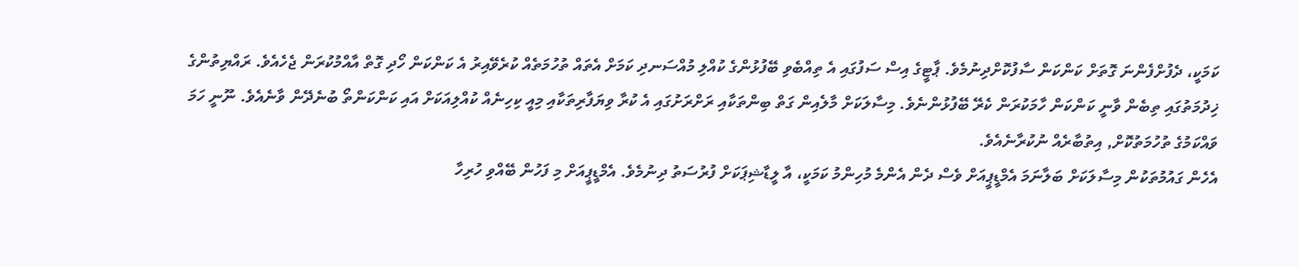ކަމަކީ، ދެފުށްފެންނަ ގޮތަށް ކަންކަން ސާފުކޮށްދިނުމެވެ. ޕާޓީގެ އިސް ސަފުގައި އެ ތިއްބެވި ބޭފުޅުންގެ ކުއްލި މުއްސަނދި ކަމަށް އެތައް ތުހުމަތެއް ކުރެވޭއިރު އެ ކަންކަން ހޯދި ގޮތް އާއްމުކުރަން ޖެހެއެވެ. ރައްޔިތުންގެ ޚިދުމަތުގައި ތިބެން ވާނީ ކަންކަން ހާމަކުރަން ކެރޭ ބޭފުޅުންނެވެ. މިސާލަކަށް މާލެއިން ގަތް ބިންތަކާއި ރަށްރަށުގައި އެ ކުރާ ވިޔަފާރިތަކާއި މިއީ ކިހިނެއް ކުއްލިއަކަށް އައި ކަންކަންތޯ ބުނެދޭން ވާނެއެވެ. ނޫނީ ހަމަ ވައްކަމުގެ ތުހުމަތުކޮށް, އިތުބާރެއް ނުކުރާނެއެވެ.
އެހެން ގައުމުތަކުން މިސާލަކަށް ބަލާނަމަ އެމްޑީޕީއަށް ވެސް ދެން އެންމެ މުހިންމު ކަމަކީ، އާ ލީޑާޝިޕަކަށް ފުރުސަތު ދިނުމެވެ. އެމްޑީޕީއަށް މި ފަހުން ބޭއްވި ހުރިހާ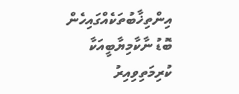އިންތިޚާބުތަކެއްގައިހެން ބޮޑު ނާކާމިޔާބީއަކާ ކުރިމަތިވިއިރު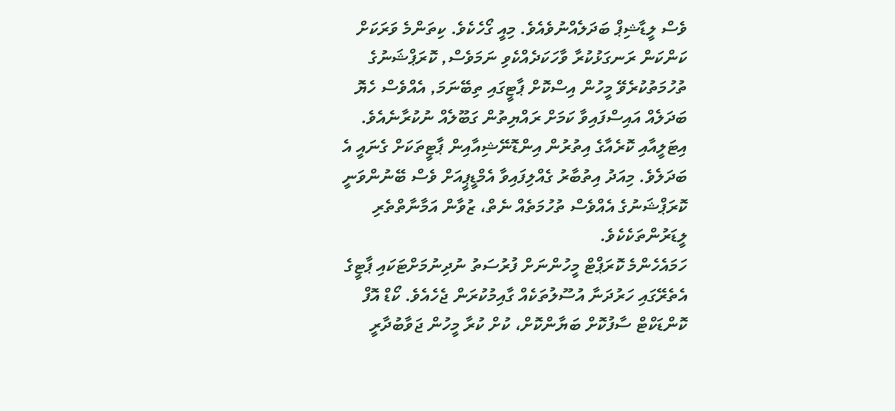ވެސް ލީޑާޝިޕް ބަދަލެއްނުވެއެވެ. މިއީ ގޯހެކެވެ. ކިތަންމެ ވަރަކަށް ކަންކަން ރަނގަޅުކުރާ ވާހަކަދެއްކެވި ނަމަވެސް, ކޮރަޕްޝަނުގެ ތުހުމަތުކުރެވޭ މީހުން އިސްކޮށް ޕާޓީގައި ތިބޭނަމަ, އެއްވެސް ހެޔޮ ބަދަލެއް އައިސްފައިވާ ކަމަށް ރައްޔިތުން ގަބޫލެއް ނުކުރާނެއެވެ. އިޓަލީއާއި ކޮރެއާގެ އިތުރުން އިންޑޮނޭޝިއާއިން ޕާޓީތަކަށް ގެނައީ އެ ބަދަލެވެ. މިއަދު އިތުބާރު ގެއްލިފައިވާ އެމްޑީޕީއަށް ވެސް ބޭނުންވަނީ ކޮރަޕްޝަނުގެ އެއްވެސް ތުހުމަތެއް ނެތް، ޒުވާން އަމާނާތްތެރި ލީޑަރުންތަކެކެވެ.
ހަމައެހެންމެ ކޮރަޕްޓް މީހުންނަށް ފުރުސަތު ނުދިނުމަށްޓަކައި ޕާޓީގެ އެތެރޭގައި ހަރުދަނާ އުސޫލުތަކެއް ގާއިމުކުރަން ޖެހެއެވެ. ކޯޑް އޮފް ކޮންޑަކްޓް ސާފުކޮށް ބަޔާންކޮށް، ކުށް ކުރާ މީހުން ޖަވާބުދާރީ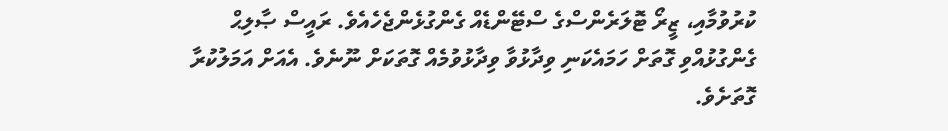ކުރުވުމާއި، ޒީރޯ ޓޮލަރެންސްގެ ސްޓޭންޑެއް ގެންގުޅެންޖެހެއެވެ. ރައީސް ޞާލިޙް ގެންގުޅުއްވި ގޮތަށް ހަމައެކަނި ވިދާޅުވާ ވިދާޅުވުމެއް ގޮތަކަށް ނޫނެވެ. އެއަށް އަމަލުކުރާ ގޮތަށެވެ.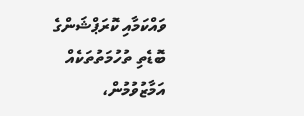ވައްކަމާއި ކޮރަޕްޝަންގެ ބޮޑެތި ތުހުމަތުތަކެއް އަމާޒުވުމުން،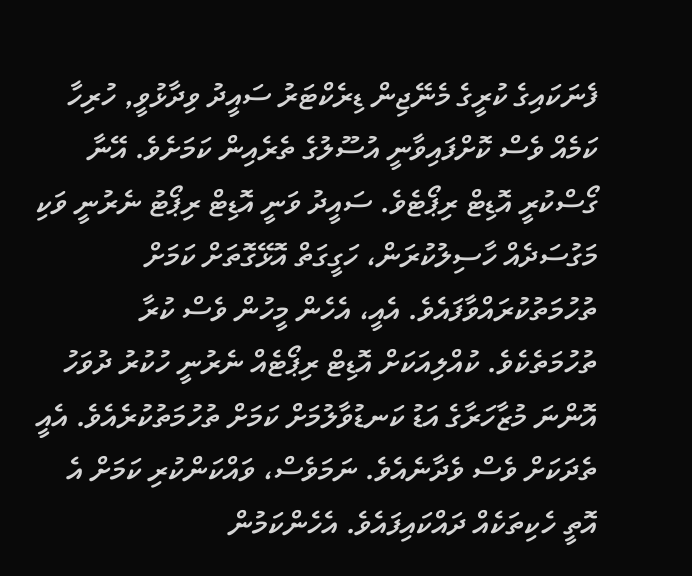ފެނަކައިގެ ކުރީގެ މެނޭޖިން ޑިރެކްޓަރު ސައީދު ވިދާޅުވީ, ހުރިހާ ކަމެއް ވެސް ކޮށްފައިވާނީ އުސޫލުގެ ތެރެއިން ކަމަށެވެ. އޭނާ ގޯސްކުރީ އޮޑިޓް ރިޕޯޓެވެ. ސައީދު ވަނީ އޮޑިޓް ރިޕޯޓު ނެރުނީ ވަކި މަގުސަދެއް ހާސިލުކުރަން، ހަގީގަތް އޮޅޭގޮތަށް ކަމަށް ތުހުމަތުކުރައްވާފައެވެ. އެއީ، އެހެން މީހުން ވެސް ކުރާ ތުހުމަތެކެވެ. ކުއްލިއަކަށް އޮޑިޓް ރިޕޯޓެއް ނެރުނީ ހުކުރު ދުވަހު އޮންނަ މުޒާހަރާގެ އަޑު ކަނޑުވާލުމަށް ކަމަށް ތުހުމަތުކުރެއެވެ. އެއީ ތެދަކަށް ވެސް ވެދާނެއެވެ. ނަމަވެސް، ވައްކަންކުރި ކަމަށް އެ އޮތީ ހެކިތަކެއް ދައްކައިފައެވެ. އެހެންކަމުން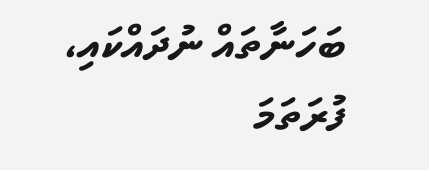ބަހަނާތައް ނުދައްކައި، ފުރަތަމަ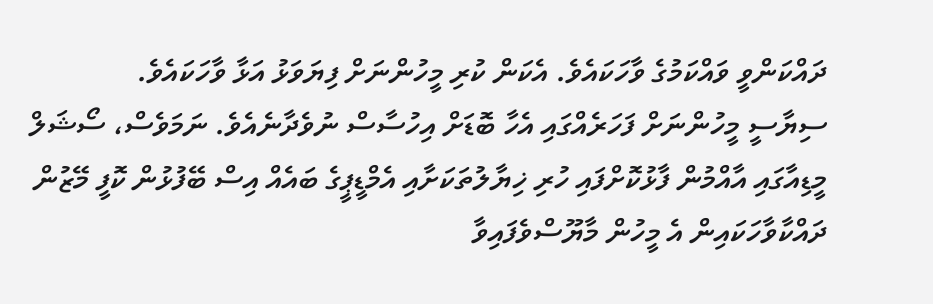ދައްކަންވީ ވައްކަމުގެ ވާހަކައެވެ. އެކަން ކުރި މީހުންނަށް ފިޔަވަޅު އަޅާ ވާހަކައެވެ.
ސިޔާސީ މީހުންނަށް ފަހަރެއްގައި އެހާ ބޮޑަށް އިހުސާސް ނުވެދާނެއެވެ. ނަމަވެސް، ސޯޝަލް މީޑިއާގައި އާއްމުން ފާޅުކޮށްފައި ހުރި ޚިޔާލުތަކަށާއި އެމްޑީޕީގެ ބައެއް އިސް ބޭފުޅުން ކޮފީ މޭޒުން ދައްކާވާހަކައިން އެ މީހުން މާޔޫސްވެފައިވާ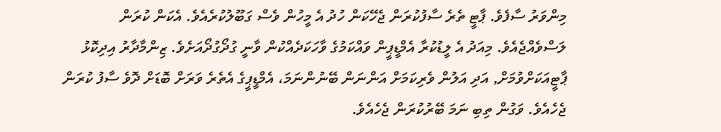މިންވަރު ސާފެވެ. ޕާޓީ ތެރެ ސާފުކުރަން ޖެހޭކަން ހުދު އެ މީހުން ވެސް ގަބޫލުކުރެއެވެ. އެކަން ކުރަން ލަސްވެއްޖެއެވެ. މިއަދު އެ ލީޑުކުރާ އެމްޑީޕީން ވައްކަމުގެ ވާހަކަދެއްކުން ވާނީ ގުދޯގުދޯއަށެވެ. ޒިންމާދާރު އިދިކޮޅު ޕާޓީއަކަށްވުމަށް, އަދި އަލުން ވެރިކަމަށް އަންނަން ބޭނުންނަމަ، އެމްޑީޕީގެ އެތެރެ ވަރަށް ބޮޑަށް ދޮވެ ސާފު ކުރަން ޖެހެއެވެ. ވަގުން ތިބި ނަމަ ބޭރުކުރަން ޖެހެއެވެ.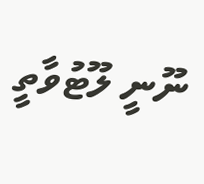ނޫނީ ލޫޓުވާތީ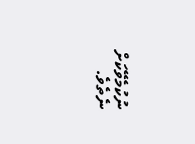ނުކުމެވޭކަށް ނެތެވެ.